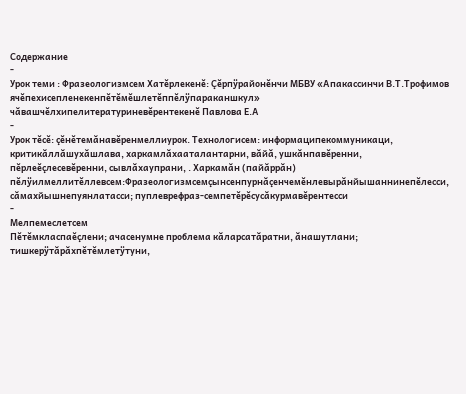Содержание
-
Урок теми : Фразеологизмсем Хатĕрлекенĕ: Çĕрпÿрайонĕнчи МБВУ «Апакассинчи В.Т.Трофимов ячĕпехисепленекенпĕтĕмĕшлетĕппĕлÿпараканшкул» чăвашчĕлхипелитературиневĕрентекенĕ Павлова Е.А
-
Урок тĕсĕ: çĕнĕтемăнавĕренмеллиурок. Технологисем: информаципекоммуникаци, критикăллăшухăшлава, харкамлăхааталантарни, вăйă, ушкăнпавĕренни, пĕрлеĕçлесевĕренни, сывлăхаупрани, . Харкамăн (пайăррăн) пĕлÿилмеллитĕллевсем:Фразеологизмсемçынсенпурнăçенчемĕнлевырăнйышаннинепĕлесси, сăмахйышнепуянлатасси; пуплеврефраз-семпетĕрĕсусăкурмавĕрентесси
-
Мелпемеслетсем
Пĕтĕмкласпаĕçлени; ачасенумне проблема кăларсатăратни, ăнашутлани; тишкерÿтăрăхпĕтĕмлетÿтуни,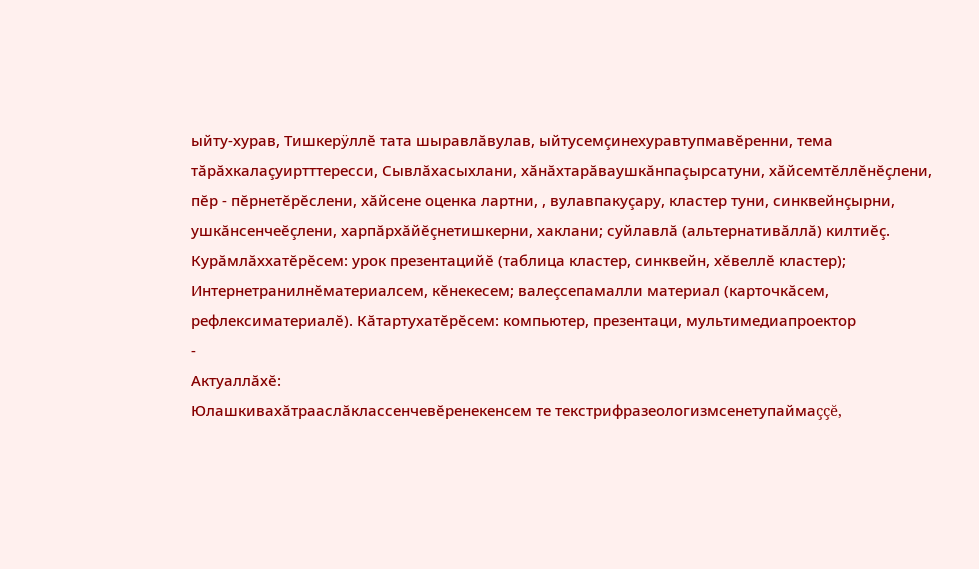ыйту-хурав, Тишкерÿллĕ тата шыравлăвулав, ыйтусемçинехуравтупмавĕренни, тема тăрăхкалаçуиртттересси, Сывлăхасыхлани, хăнăхтарăваушкăнпаçырсатуни, хăйсемтĕллĕнĕçлени, пĕр - пĕрнетĕрĕслени, хăйсене оценка лартни, , вулавпакуçару, кластер туни, синквейнçырни, ушкăнсенчеĕçлени, харпăрхăйĕçнетишкерни, хаклани; суйлавлă (альтернативăллă) килтиĕç. Курăмлăххатĕрĕсем: урок презентацийĕ (таблица кластер, синквейн, хĕвеллĕ кластер); Интернетранилнĕматериалсем, кĕнекесем; валеçсепамалли материал (карточкăсем, рефлексиматериалĕ). Кăтартухатĕрĕсем: компьютер, презентаци, мультимедиапроектор
-
Актуаллăхĕ:
Юлашкивахăтрааслăклассенчевĕренекенсем те текстрифразеологизмсенетупаймаççĕ,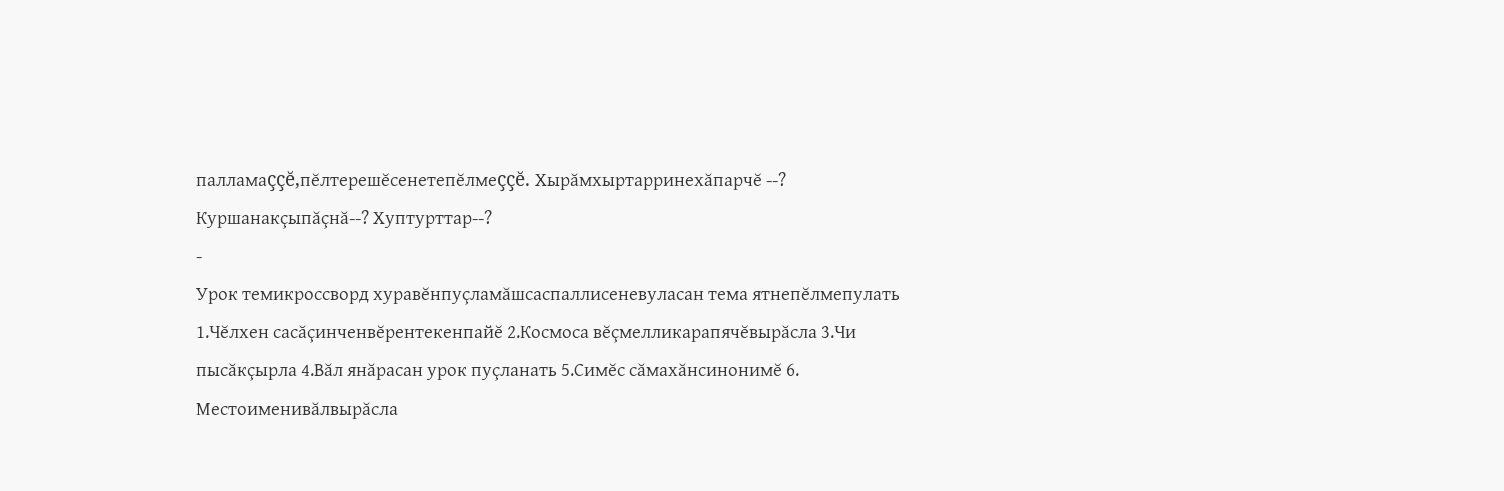палламаççĕ,пĕлтерешĕсенетепĕлмеççĕ. Хырăмхыртарринехăпарчĕ --? Куршанакçыпăçнă--? Хуптурттар--?
-
Урок темикроссворд хуравĕнпуçламăшсаспаллисеневуласан тема ятнепĕлмепулать
1.Чĕлхен сасăçинченвĕрентекенпайĕ 2.Космоса вĕçмелликарапячĕвырăсла 3.Чи пысăкçырла 4.Вăл янăрасан урок пуçланать 5.Симĕс сăмахăнсинонимĕ 6. Местоименивăлвырăсла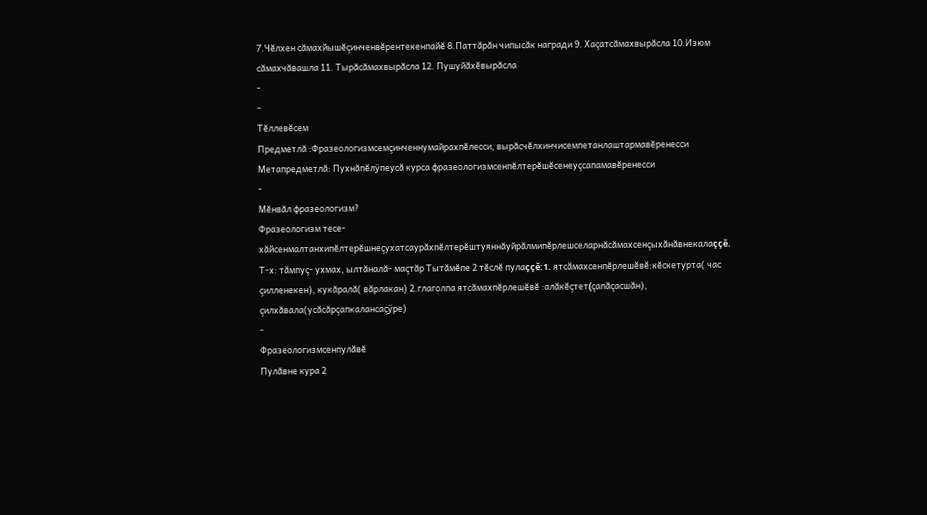7.Чĕлхен сăмахйышĕçинченвĕрентекенпайĕ 8.Паттăрăн чипысăк награди 9. Хаçатсăмахвырăсла 10.Изюм сăмахчăвашла 11. Тырăсăмахвырăсла 12. Пушуйăхĕвырăсла
-
-
Тĕллевĕсем
Предметлă :Фразеологизмсемçинченнумайрахпĕлесси, вырăсчĕлхинчисемпетанлаштармавĕренесси Метапредметлă: Пухнăпĕлÿпеусă курса фразеологизмсенпĕлтерĕшĕсенеуçсапамавĕренесси
-
Мĕнвăл фразеологизм?
Фразеологизм тесе- хăйсенмалтанхипĕлтерĕшнеçухатсаурăхпĕлтерĕштуяннăуйрăлмипĕрлешселарнăсăмахсенçыхăнăвнекалаççĕ. Т-х: тăмпуç- ухмах, ылтăналă- маçтăр Тытăмĕпе 2 тĕслĕ пулаççĕ:1. ятсăмахсенпĕрлешĕвĕ:кĕскетурта( час çилленекен), кукăралă( вăрлакан) 2.глаголпа ятсăмахпĕрлешĕвĕ :алăкĕçтет(çапăçасшăн), çилхăвала(усăсăрçапкалансаçÿре)
-
Фразеологизмсенпулăвĕ
Пулăвне кура 2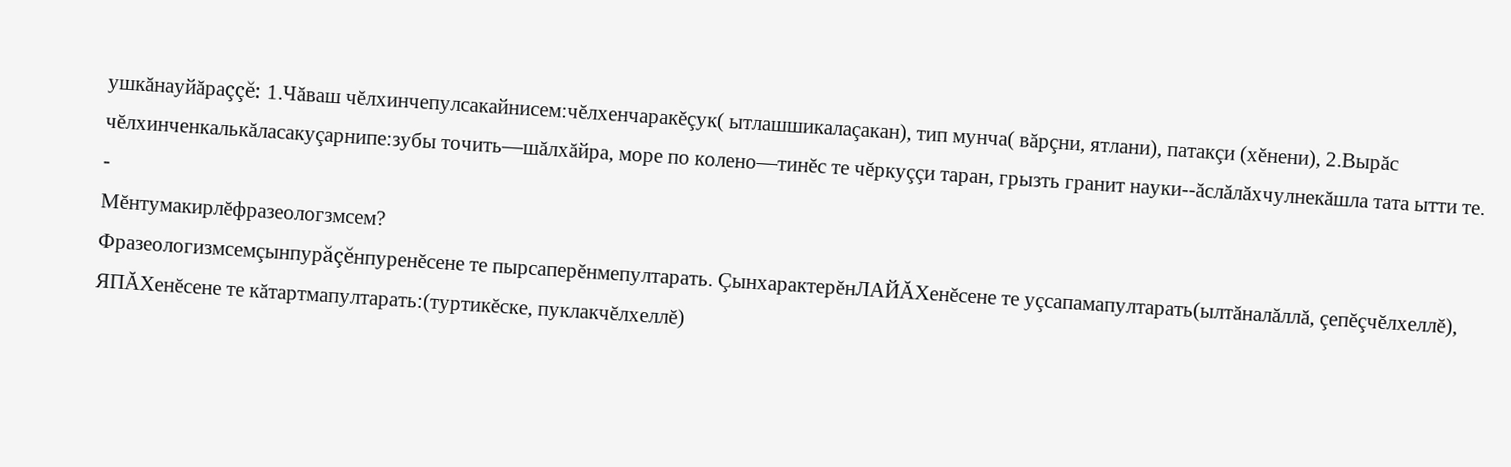ушкăнауйăраççĕ: 1.Чăваш чĕлхинчепулсакайнисем:чĕлхенчаракĕçук( ытлашшикалаçакан), тип мунча( вăрçни, ятлани), патакçи (хĕнени), 2.Вырăс чĕлхинченкалькăласакуçарнипе:зубы точить—шăлхăйра, море по колено—тинĕс те чĕркуççи таран, грызть гранит науки--ăслăлăхчулнекăшла тата ытти те.
-
Мĕнтумакирлĕфразеологзмсем?
Фразеологизмсемçынпурăçĕнпуренĕсене те пырсаперĕнмепултарать. ÇынхарактерĕнЛАЙĂХенĕсене те уçсапамапултарать(ылтăналăллă, çепĕçчĕлхеллĕ), ЯПĂХенĕсене те кăтартмапултарать:(туртикĕске, пуклакчĕлхеллĕ)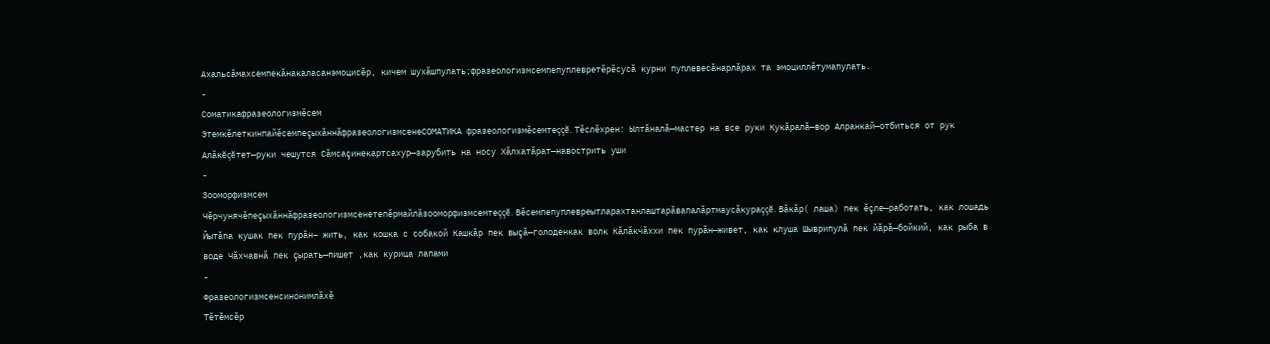Ахальсăмахсемпекăнакаласанэмоцисĕр, кичем шухăшпулать;фразеологизмсемпепуплевретĕрĕсусă курни пуплевесăнарлăрах та эмоциллĕтумапулать.
-
Соматикафразеологизмĕсем
ЭтемкĕлеткинпайĕсемпеçыхăннăфразеологизмсенеСОМАТИКА фразеологизмĕсемтеççĕ. Тĕслĕхрен: Ылтăналă—мастер на все руки Кукăралă—вор Алранкай—отбиться от рук Алăкĕçĕтет—руки чешутся Сăмсаçинекартсахур—зарубить на носу Хăлхатăрат—навострить уши
-
Зооморфизмсем
Чĕрчунячĕпеçыхăннăфразеологизмсенетепĕрмайлăзооморфизмсемтеççĕ. Вĕсемпепуплевреытларахтанлаштарăвапалăртмаусăкураççĕ. Вăкăр( лаша) пек ĕçле—работать, как лошадь Йытăпа кушак пек пурăн– жить, как кошка с собакой Кашкăр пек выçă—голоденкак волк Кăлăкчăххи пек пурăн—живет, как клуша Шыврипулă пек йăрă—бойкий, как рыба в воде Чăхчавнă пек çырать—пишет ,как курица лапами
-
Фразеологизмсенсинонимлăхĕ
Тĕтĕмсĕр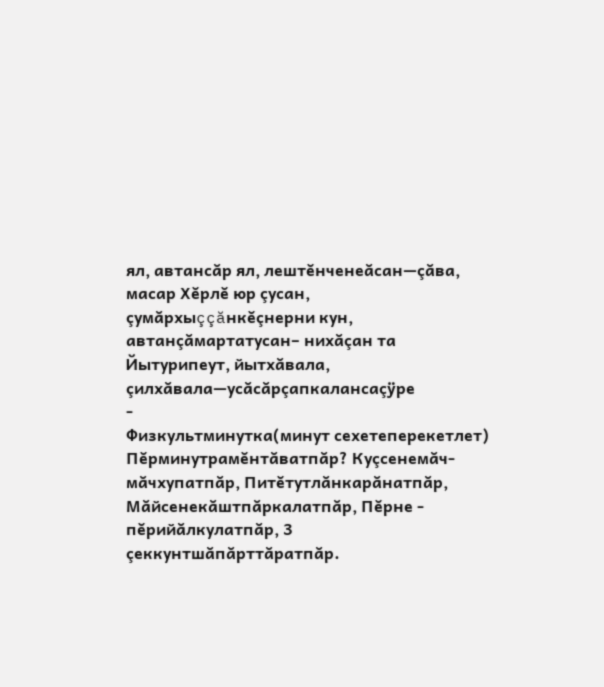ял, автансăр ял, лештĕнченеăсан—çăва, масар Хĕрлĕ юр çусан, çумăрхыççăнкĕçнерни кун, автанçăмартатусан– нихăçан та Йытурипеут, йытхăвала, çилхăвала—усăсăрçапкалансаçÿре
-
Физкультминутка(минут сехетеперекетлет)
Пĕрминутрамĕнтăватпăр? Куçсенемăч-мăчхупатпăр, Питĕтутлăнкарăнатпăр, Мăйсенекăштпăркалатпăр, Пĕрне - пĕрийăлкулатпăр, 3 çеккунтшăпăрттăратпăр.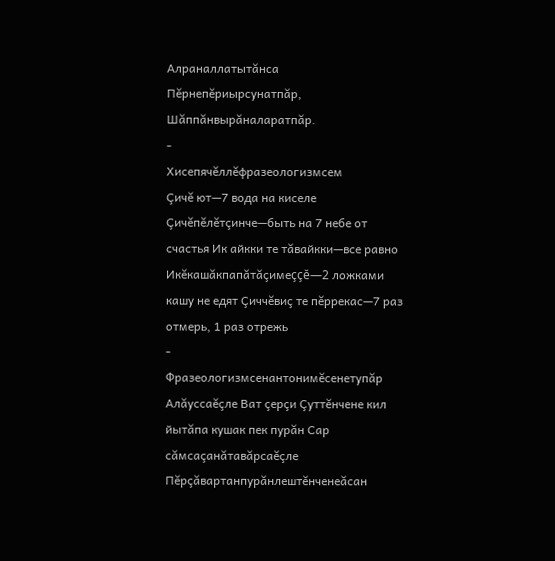Алраналлатытăнса Пĕрнепĕриырсунатпăр, Шăппăнвырăналаратпăр.
-
Хисепячĕллĕфразеологизмсем
Çичĕ ют—7 вода на киселе Çичĕпĕлĕтçинче—быть на 7 небе от счастья Ик айкки те тăвайкки—все равно Икĕкашăкпапăтăçимеççĕ—2 ложками кашу не едят Çиччĕвиç те пĕррекас—7 раз отмерь, 1 раз отрежь
-
Фразеологизмсенантонимĕсенетупăр
Алăуссаĕçле Ват çерçи Çуттĕнчене кил йытăпа кушак пек пурăн Сар сăмсаçанăтавăрсаĕçле Пĕрçăвартанпурăнлештĕнченеăсан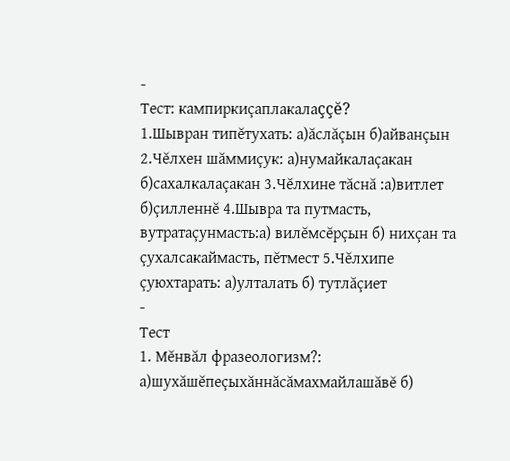-
Тест: кампиркиçаплакалаççĕ?
1.Шывран типĕтухать: а)ăслăçын б)айванçын 2.Чĕлхен шăммиçук: а)нумайкалаçакан б)сахалкалаçакан 3.Чĕлхине тăснă :а)витлет б)çилленнĕ 4.Шывра та путмасть, вутратаçунмасть:а) вилĕмсĕрçын б) нихçан та çухалсакаймасть, пĕтмест 5.Чĕлхипе çуюхтарать: а)улталать б) тутлăçиет
-
Тест
1. Мĕнвăл фразеологизм?: а)шухăшĕпеçыхăннăсăмахмайлашăвĕ б)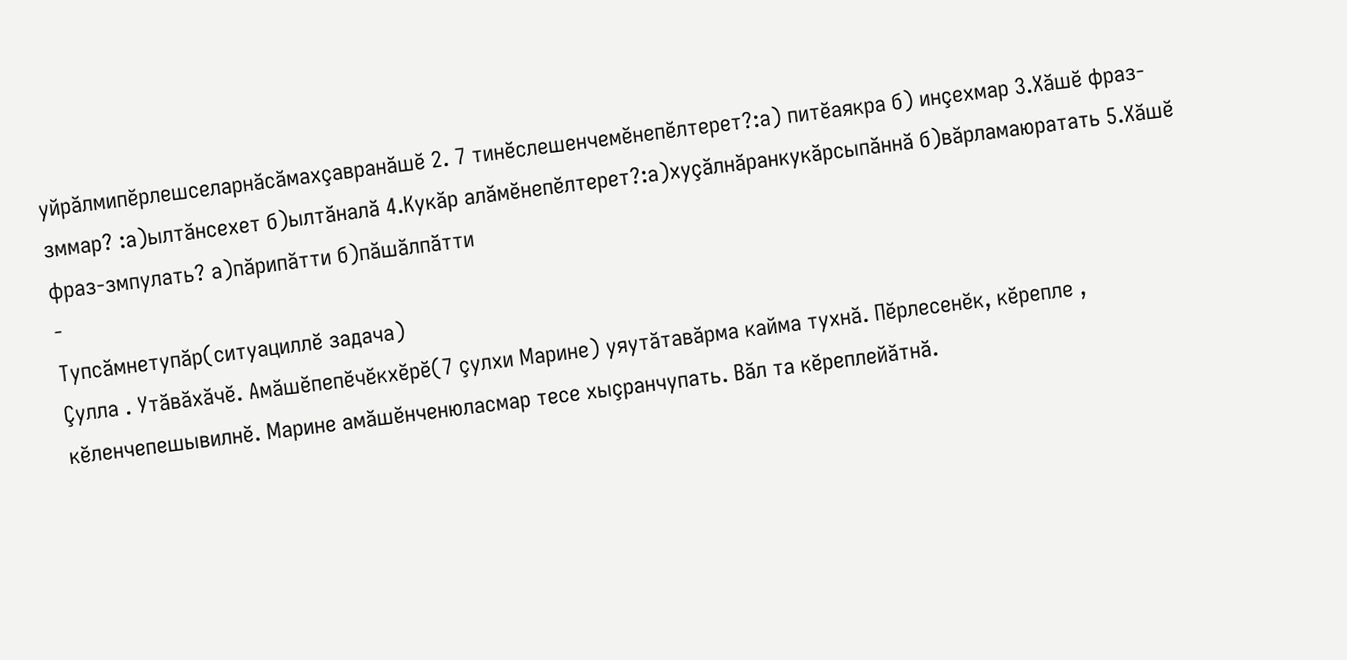уйрăлмипĕрлешселарнăсăмахçавранăшĕ 2. 7 тинĕслешенчемĕнепĕлтерет?:а) питĕаякра б) инçехмар 3.Хăшĕ фраз-зммар? :а)ылтăнсехет б)ылтăналă 4.Кукăр алăмĕнепĕлтерет?:а)хуçăлнăранкукăрсыпăннă б)вăрламаюратать 5.Хăшĕ фраз-змпулать? а)пăрипăтти б)пăшăлпăтти
-
Тупсăмнетупăр(ситуациллĕ задача)
Çулла . Утăвăхăчĕ. Амăшĕпепĕчĕкхĕрĕ(7 çулхи Марине) уяутăтавăрма кайма тухнă. Пĕрлесенĕк, кĕрепле , кĕленчепешывилнĕ. Марине амăшĕнченюласмар тесе хыçранчупать. Вăл та кĕреплейăтнă.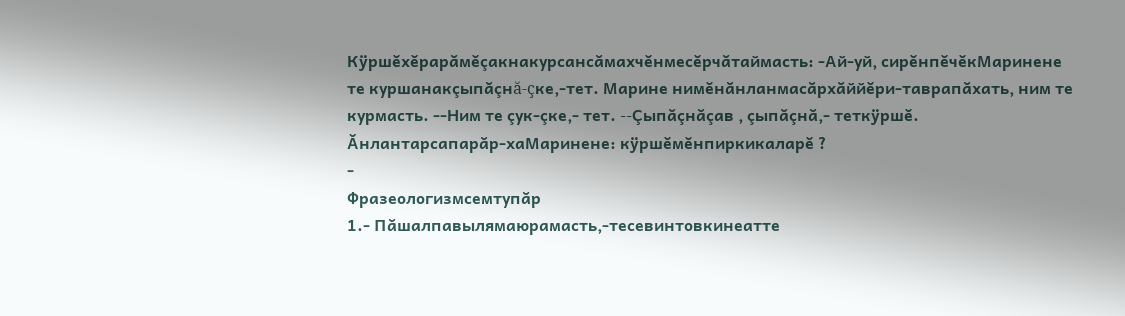Кÿршĕхĕрарăмĕçакнакурсансăмахчĕнмесĕрчăтаймасть: -Ай-уй, сирĕнпĕчĕкМаринене те куршанакçыпăçнă-çке,-тет. Марине нимĕнăнланмасăрхăййĕри-таврапăхать, ним те курмасть. --Ним те çук-çке,- тет. --Çыпăçнăçав , çыпăçнă,- теткÿршĕ. Ăнлантарсапарăр-хаМаринене: кÿршĕмĕнпиркикаларĕ ?
-
Фразеологизмсемтупăр
1.- Пăшалпавылямаюрамасть,-тесевинтовкинеатте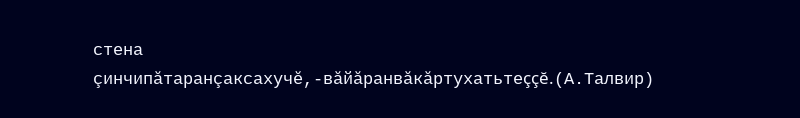стена çинчипăтаранçаксахучĕ,-вăйăранвăкăртухатьтеççĕ.(А.Талвир)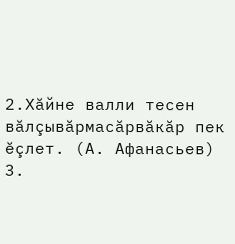2.Хăйне валли тесен вăлçывăрмасăрвăкăр пек ĕçлет. (А. Афанасьев) 3.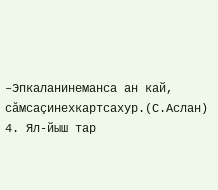–Эпкаланинеманса ан кай, сăмсаçинехкартсахур.(С.Аслан) 4. Ял-йыш тар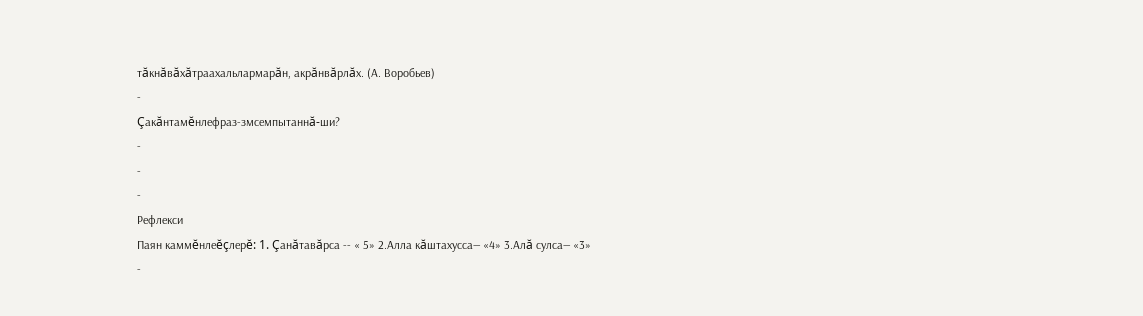тăкнăвăхăтраахальлармарăн, акрăнвăрлăх. (А. Воробьев)
-
Çакăнтамĕнлефраз-змсемпытаннă-ши?
-
-
-
Рефлекси
Паян каммĕнлеĕçлерĕ: 1. Çанăтавăрса -- « 5» 2.Алла кăштахусса— «4» 3.Алă сулса— «3»
-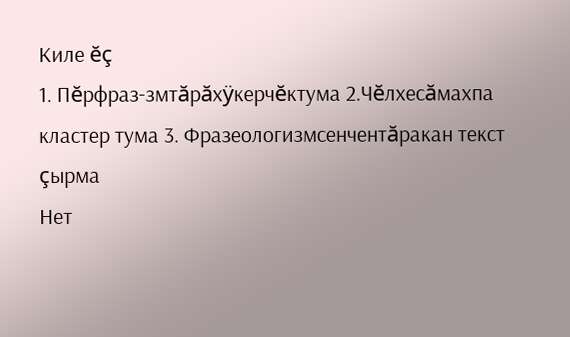Киле ĕç
1. Пĕрфраз-змтăрăхÿкерчĕктума 2.Чĕлхесăмахпа кластер тума 3. Фразеологизмсенчентăракан текст çырма
Нет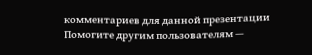комментариев для данной презентации
Помогите другим пользователям —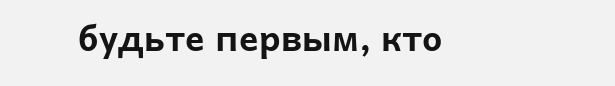будьте первым, кто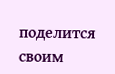поделится своим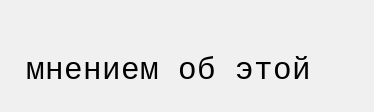мнением об этой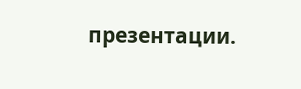презентации.